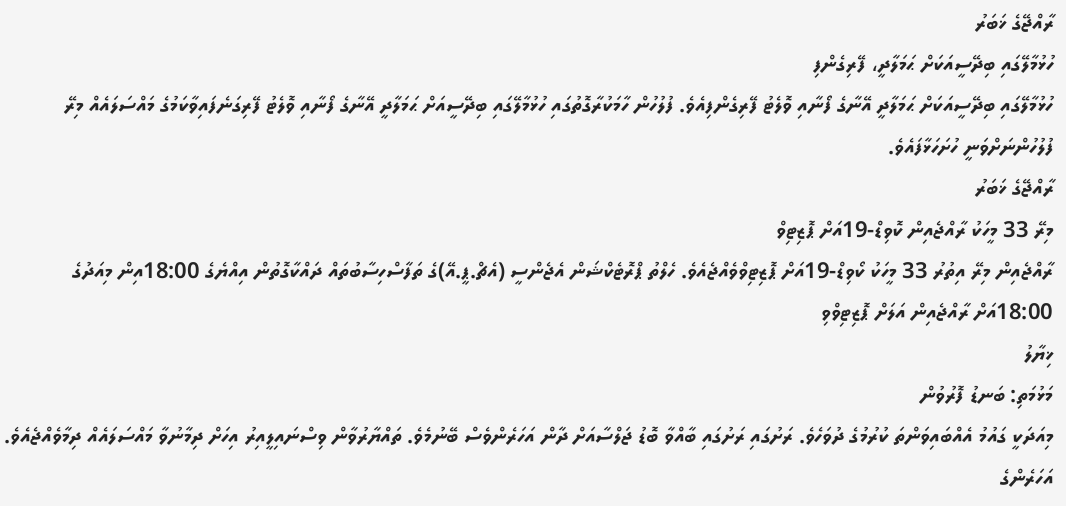ރާއްޖޭގެ ޚަބަރު
ހުޅުމާލޭގައި ބިދޭސީއަކަށް ޙަމަލާދީ، ފޭރިގެންފި
ހުޅުމާލޭގައި ބިދޭސީއަކަށް ޙަމަލާދީ އޭނާގެ ފޯނާއި ވޮލެޓު ފޭރިގެންފިއެވެ. ފުލުހުން ހާމަކުރާގޮތުގައި ހުޅުމާލޭގައި ބިދޭސީއަށް ޙަމަލާދީ އޭނާގެ ފޯނާއި ވޮލެޓު ފޭރިގަނެފައިވާކަމުގެ މައްސަލައެއް މިރޭ ފުލުހުންނަށްވަނީ ހުށަހަޅާފައެވެ.
ރާއްޖޭގެ ޚަބަރު
މިރޭ 33 މީހަކު ރާއްޖެއިން ކޮވިޑް-19އަށް ޕޮޒިޓިވް
ރާއްޖެއިން މިރޭ އިތުރު 33 މީހަކު ކޯވިޑް-19އަށް ޕޮޒިޓިވްވެއްޖެއެވެ. ހެލްތު ޕްރޮޓެކްޝަން އެޖެންސީ (އެޗް.ޕީ.އޭ)ގެ ތަފާސްހިސާބުތައް ދައްކާގޮތުން އިއްޔެގެ 18:00އިން މިއަދުގެ 18:00އަށް ރާއްޖެއިން އަލަށް ޕޮޒިޓިވްވި
ޚިޔާލު
މަޅުމަތި: ބަނޑު ފޮރުވުން
މިއަދަކީ ގައުމު އެއްބައިވަންތަ ކުރުމުގެ ދުވަހެވެ. ރަށުގައި ރަށުގައި ބާއްވާ ބޮޑު ޖަލްސާއަށް ދާން އަހަރެންވެސް ބޭނުމެވެ. ތައްޔާރުވާން ވިސްނައިލީއިރު އިހަށް ދިމާނުވާ މައްސަލައެއް ދިމާވެއްޖެއެވެ. އަހަރެންގެ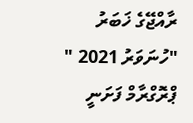ރާއްޖޭގެ ޚަބަރު
"ހުނަވަރު 2021 " ޕްރޮގްރާމް ފަށަނީ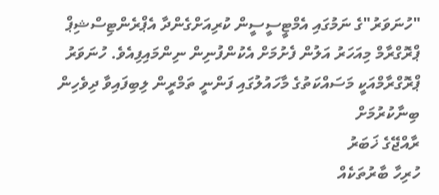"ހުނަވަރު"ގެ ނަމުގައި އެމްޓީސީސީން ކުރިއަށްގެންދާ އެޕްރެންޓިސްޝިޕް ޕްރޮގްރާމް މިއަހަރު އަލުން ފެށުމަށް އެކުންފުނިން ނިންމައިފިއެވެ. ހުނަވަރު ޕްރޮގްރާމްއަކީ މަސައްކަތުގެ މާހައުލުގައި ފަންނީ ތަމްރީން ލިބިފައިވާ ދިވެހިން ބިނާކުރުމަށް
ރާއްޖޭގެ ޚަބަރު
ހުރިހާ ބާރުތަކެއް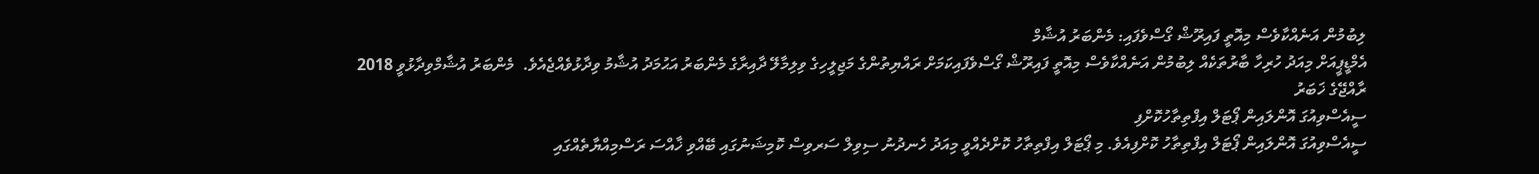ލިބުމުން އަނެއްކާވެސް މިއޮތީ ފައިރޫޝް ގޯސްވެފައި: މެންބަރު އުޝާމް
އެމްޑީޕީއަށް މިއަދު ހުރިހާ ބާރުތަކެއް ލިބުމުން އަނެއްކާވެސް މިއޮތީ ފައިރޫޝް ގޯސްވެފައިކަމަށް ރައްޔިތުންގެ މަޖިލީހިގެ ވިލިމާލޭ ދާއިރާގެ މެންބަރު އަޙުމަދު އުޝާމު ވިދާޅުވެއްޖެއެވެ.  މެންބަރު އުޝާމްވިދާޅުވީ 2018
ރާއްޖޭގެ ޚަބަރު
ސީއެސްވިއުގަ އޮންލައިން ޕޯޓަލް އިފްތިތާހުކޮށްފި
ސީއެސްވިއުގަ އޮންލައިން ޕޯޓަލް އިފްތިތާހު ކޮށްފިއެވެ. މި ޕޯޓަލް އިފްތިތާހު ކޮށްދެއްވީ މިއަދު ހެނދުނު ސިވިލް ސަރވިސް ކޮމިޝަނުގައި ބޭއްވި ޚާއްސަ ރަސްމިއްޔާތެއްގައި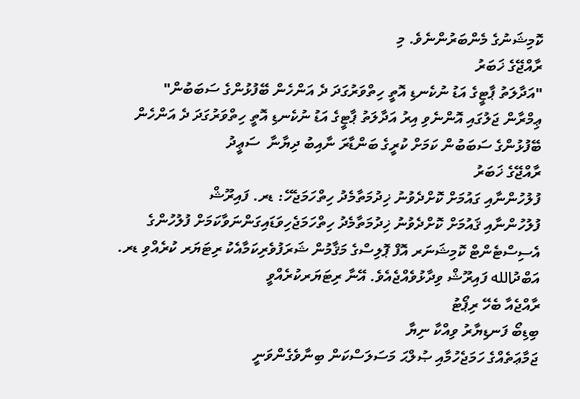ކޮމިޝަނުގެ މެންބަރުންނެވެ. މި
ރާއްޖޭގެ ޚަބަރު
"އަދާލަތު ޕާޓީގެ އަޑު ނުކެނޑި އޮތީ ހިތްވަރުގަދަ ދެ އަންހެން ބޭފުޅުންގެ ސަބަބުން"
ޢިމްރާން ޖަލުގައި އޮންނެވި އިރު އަދާލަތު ޕާޓީގެ އަޑު ނުކެނޑި އޮތީ ހިތްވަރުގަދަ ދެ އަންހެން ބޭފުޅުންގެ ސަބަބުން ކަމަށް ކުރީގެ ބަންޑާރަ ނާއިބު ދިޔާނާ  ސަޢީދު
ރާއްޖޭގެ ޚަބަރު
ފުލުހުންނާއި ގައުމަށް ކޮށްދެވުނު ޚިދުމަތާމެދު ހިތްހަމަޖެހޭ: ޑރ. ފައިރޫޝް
ފުލުހުންނާއި ޤައުމަށް ކޮށްދެވުނު ޚިދުމަތާމެދު ހިތްހަމަޖެހިވަޑައިގަންނަވާކަމަށް ފުލުހުންގެ އެސިސްޓެންޓް ކޮމިޝަނަރ އޮފް ޕޮލިސްގެ މަޤާމުން ޝަރަފުވެރިކަމާއެކު ރިޓަޔަރ ކުރެއްވި ޑރ. އަބްދުالله ފައިރޫޝް ވިދާޅުވެއްޖެއެވެ. އޭނާ ރިޓަޔަރކުރެއްވީ
ރާއްޖެއާ ބެހޭ ރިޕޯޓު
ބިޑިބޯ ފަނޑިޔާރު ވިއްކާ ނިޔާ
ޖަމާޢަތެއްގެ ހަމަޖެހުމާއި ޞުލްޙަ މަސަލަސްކަން ބިނާވެގެންވަނީ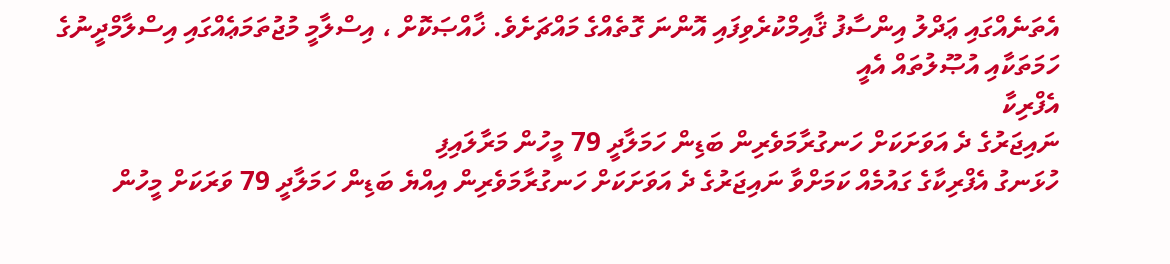އެތަނެއްގައި ޢަދްލު އިންސާފު ޤާއިމްކުރެވިފައި އޮންނަ ގޮތެއްގެ މައްޗަށެވެ. ޚާއްޞަކޮށް ، އިސްލާމީ މުޖުތަމަޢެއްގައި އިސްލާމްދީނުގެ ހަމަތަކާއި އުޞޫލުތައް އެއީ
އެފްރިކާ
ނައިޖަރުގެ ދެ އަވަށަކަށް ހަނގުރާމަވެރިން ބަޑިން ހަމަލާދީ 79 މީހުން މަރާލައިފި
ހުޅަނގު އެފްރިކާގެ ގައުމެއް ކަމަށްވާ ނައިޖަރުގެ ދެ އަވަށަކަށް ހަނގުރާމަވެރިން އިއްޔެ ބަޑިން ހަމަލާދީ 79 ވަރަކަށް މީހުން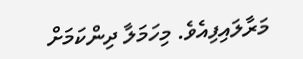މަރާލައިފިއެވެ. މިހަމަލާ ދިންކަމަށް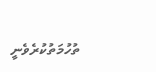ތުހުމަތުކުރެވެނީ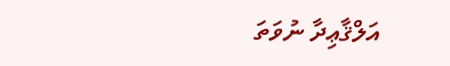އަލްޤާޢިދާ ނުވަތަ